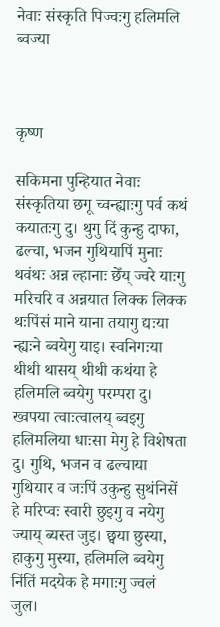नेवाः संस्कृति पिज्वःगु हलिमलि ब्वज्या



कृष्ण

सकिमना पुन्हियात नेवाः संस्कृतिया छगू च्वन्ह्याःगु पर्व कथं कयातःगु दु। थुगु दिं कुन्हु दाफा, ढल्चा, भजन गुथियापिं मुनाः थवंथः अन्न ल्हानाः छेँय् ज्वरे याःगु मरिचरि व अन्नयात लिक्क लिक्क थःपिंसं माने याना तयागु द्यःया न्ह्यःने ब्वयेगु याइ। स्वनिगःया थीथी थासय् थीथी कथंया हे हलिमलि ब्वयेगु परम्परा दु। ख्वपया त्वाःत्वालय् ब्वइगु हलिमलिया धाःसा मेगु हे विशेषता दु। गुथि, भजन व ढल्चाया गुथियार व जःपिं उकुन्हु सुथंनिसें हे मरिप्वः स्वारी छुइगु व नयेगु ज्याय् ब्यस्त जुइ। छ्वया छुस्या, हाकुगु मुस्या, हलिमलि ब्वयेगु निंतिं मदयेक हे मगाःगु ज्वलं जुल।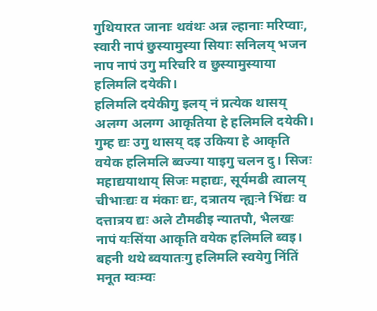गुथियारत जानाः थवंथः अन्न ल्हानाः मरिप्वाः, स्वारी नापं छुस्यामुस्या सियाः सनिलय् भजन नाप नापं उगु मरिचरि व छुस्यामुस्याया हलिमलि दयेकी।
हलिमलि दयेकीगु इलय् नं प्रत्येक थासय् अलग्ग अलग्ग आकृतिया हे हलिमलि दयेकी। गुम्ह द्यः उगु थासय् दइ उकिया हे आकृति वयेक हलिमलि ब्वज्या याइगु चलन दु। सिजः महाद्ययाथाय् सिजः महाद्यः, सूर्यमढी त्वालय् चीभाःद्यः व मंकाः द्यः, दत्रातय न्ह्यःने भिंद्यः व दत्तात्रय द्यः अले टौमढीइ न्यातपौ, भैलखः नापं यःसिंया आकृति वयेक हलिमलि ब्वइ। बहनी थथे ब्वयातःगु हलिमलि स्वयेगु निंतिं मनूत म्वःम्वः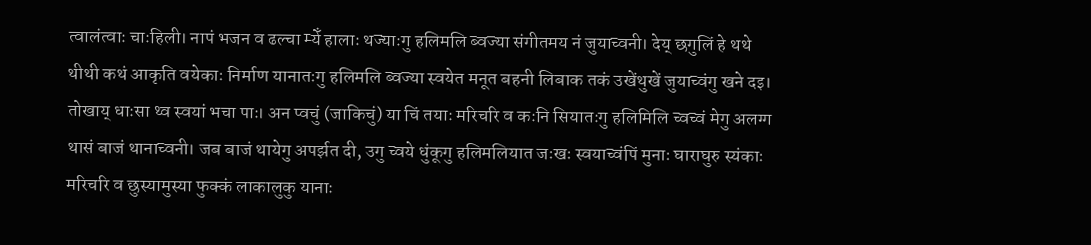त्वालंत्वाः चाःहिली। नापं भजन व ढल्चा म्येँ हालाः थज्याःगु हलिमलि ब्वज्या संगीतमय नं जुयाच्वनी। देय् छगुलिं हे थथे थीथी कथं आकृति वयेकाः निर्माण यानातःगु हलिमलि ब्वज्या स्वयेत मनूत बहनी लिबाक तकं उखेंथुखें जुयाच्वंगु खने दइ।
तोखाय् धाःसा थ्व स्वयां भचा पाः। अन प्वचुं (जाकिचुं) या चिं तयाः मरिचरि व कःनि सियातःगु हलिमिलि च्वच्वं मेगु अलग्ग थासं बाजं थानाच्वनी। जब बाजं थायेगु अपर्झत दी, उगु च्वये धुंकूगु हलिमलियात जःखः स्वयाच्वंपिं मुनाः घाराघुरु स्यंकाः
मरिचरि व छुस्यामुस्या फुक्कं लाकालुकु यानाः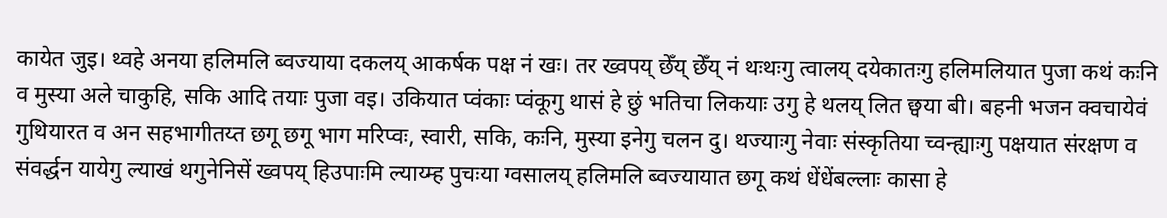कायेत जुइ। थ्वहे अनया हलिमलि ब्वज्याया दकलय् आकर्षक पक्ष नं खः। तर ख्वपय् छेँय् छेँय् नं थःथःगु त्वालय् दयेकातःगु हलिमलियात पुजा कथं कःनि व मुस्या अले चाकुहि, सकि आदि तयाः पुजा वइ। उकियात प्वंकाः प्वंकूगु थासं हे छुं भतिचा लिकयाः उगु हे थलय् लित छ्वया बी। बहनी भजन क्वचायेवं गुथियारत व अन सहभागीतय्त छगू छगू भाग मरिप्वः, स्वारी, सकि, कःनि, मुस्या इनेगु चलन दु। थज्याःगु नेवाः संस्कृतिया च्वन्ह्याःगु पक्षयात संरक्षण व संवर्द्धन यायेगु ल्याखं थगुनेनिसें ख्वपय् हिउपाःमि ल्याय्म्ह पुचःया ग्वसालय् हलिमलि ब्वज्यायात छगू कथं धेंधेंबल्लाः कासा हे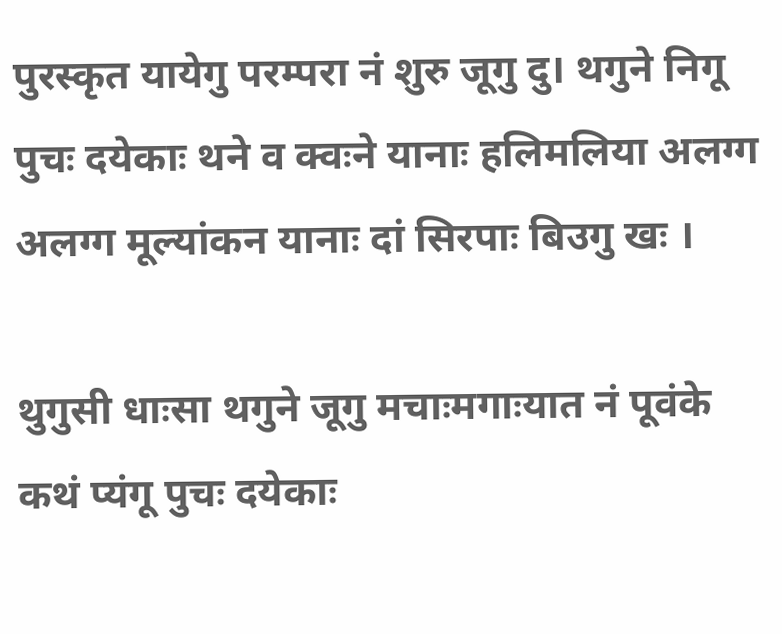पुरस्कृत यायेगु परम्परा नं शुरु जूगु दु। थगुने निगू पुचः दयेकाः थने व क्वःने यानाः हलिमलिया अलग्ग अलग्ग मूल्यांकन यानाः दां सिरपाः बिउगु खः ।

थुगुसी धाःसा थगुने जूगु मचाःमगाःयात नं पूवंके कथं प्यंगू पुचः दयेकाः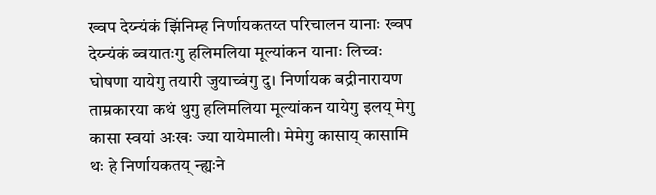ख्वप देय्न्यंकं झिंनिम्ह निर्णायकतय्त परिचालन यानाः ख्वप देय्न्यंकं ब्वयातःगु हलिमलिया मूल्यांकन यानाः लिच्वः घोषणा यायेगु तयारी जुयाच्वंगु दु। निर्णायक बद्रीनारायण ताम्रकारया कथं थुगु हलिमलिया मूल्यांकन यायेगु इलय् मेगु कासा स्वयां अःखः ज्या यायेमाली। मेमेगु कासाय् कासामि थः हे निर्णायकतय् न्ह्यःने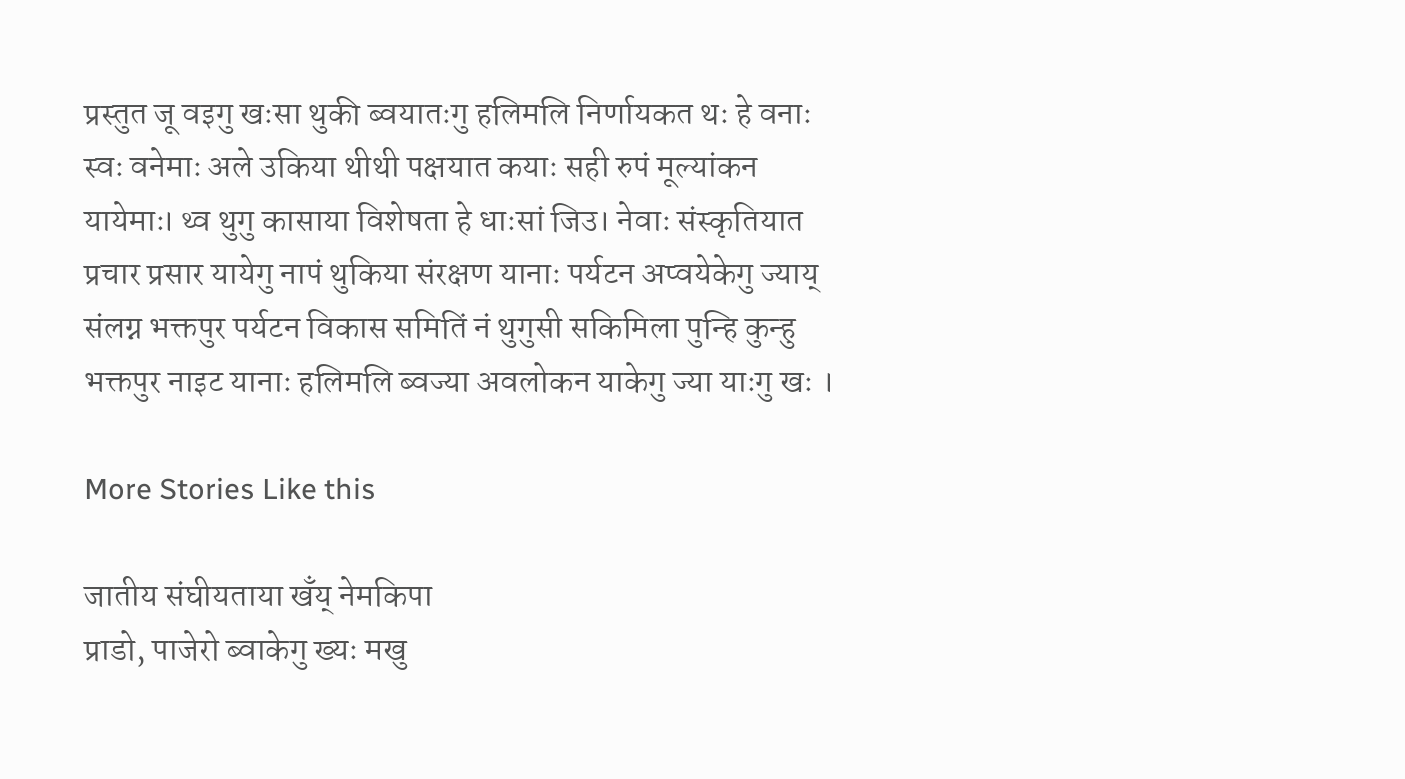प्रस्तुत जू वइगु खःसा थुकी ब्वयातःगु हलिमलि निर्णायकत थः हे वनाः स्वः वनेमाः अले उकिया थीथी पक्षयात कयाः सही रुपं मूल्यांकन यायेमाः। थ्व थुगु कासाया विशेषता हे धाःसां जिउ। नेवाः संस्कृतियात प्रचार प्रसार यायेगु नापं थुकिया संरक्षण यानाः पर्यटन अप्वयेकेगु ज्याय् संलग्न भक्तपुर पर्यटन विकास समितिं नं थुगुसी सकिमिला पुन्हि कुन्हु भक्तपुर नाइट यानाः हलिमलि ब्वज्या अवलोकन याकेगु ज्या याःगु खः ।

More Stories Like this

जातीय संघीयताया खँय् नेमकिपा
प्राडो, पाजेरो ब्वाकेगु ख्यः मखु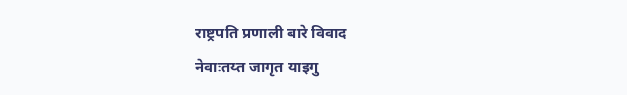राष्ट्रपति प्रणाली बारे विवाद
नेवाःतय्त जागृत याइगु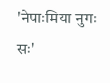'नेपाःमिया नुगः सः'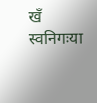खँ स्वनिगःया